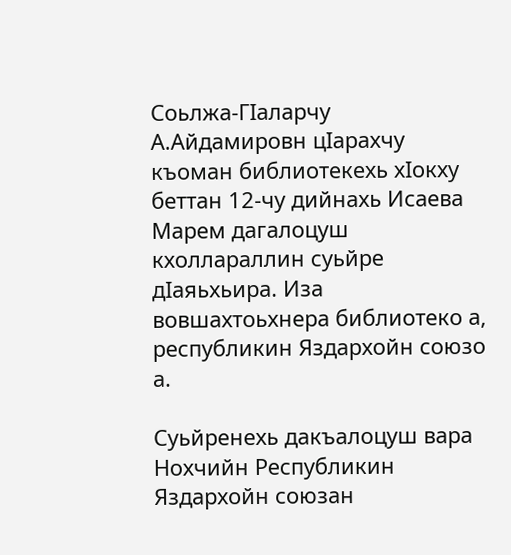Соьлжа-ГIаларчу А.Айдамировн цIарахчу къоман библиотекехь хIокху беттан 12-чу дийнахь Исаева Марем дагалоцуш кхоллараллин суьйре дIаяьхьира. Иза вовшахтоьхнера библиотеко а, республикин Яздархойн союзо а.

Суьйренехь дакъалоцуш вара Нохчийн Республикин Яздархойн союзан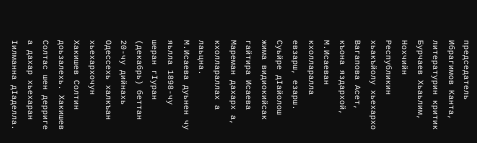председатель Ибрагимов Канта, литературин критик Бурчаев Хьаьлим, Нохчийн Республикин хьакъйолу хьехархо Вагапова Асет, къона яздархой, М.Исаеван кхолларалла евзарш, езарш.
Суьйре дIайолош жима видиокийсак гайтира Исаева Мареман дахарх а, кхоллараллах а лаьцна.
М.Исаева дуьнен чу яьлла 1898-чу шеран гIуран (декабрь) беттан 20-чу дийнахь Одессехь халкъан хьехархочун Хакишев Солтин доьзалехь. Хакишев Солтас шен дерриге а дахар хьехаран Iилманна дIаделла.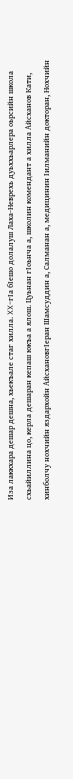Иза лаккхара дешар дешна, хьекъале стаг хилла. XX-гIа бIешо долалуш Лаха-Неврехь дуьххьарлера оьрсийн школа схьайиллина цо, керла дешаран кепаш юкъа а ялош. Цуьнан гIоьнча а, школин комендант а хилла Айсханов Кати, хинболчу нохчийн яздархойн АйсхановгIеран Шамсуддин а, Салманан а, медицинин Iилманийн докторан, Нохчийн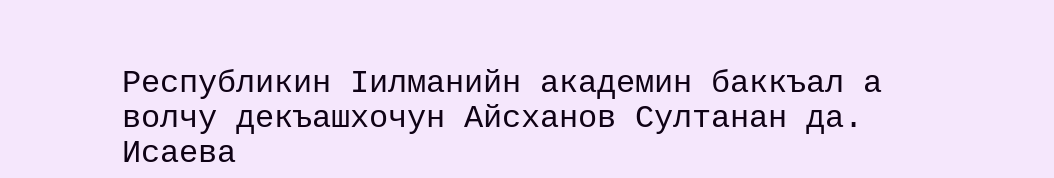Республикин Iилманийн академин баккъал а волчу декъашхочун Айсханов Султанан да.
Исаева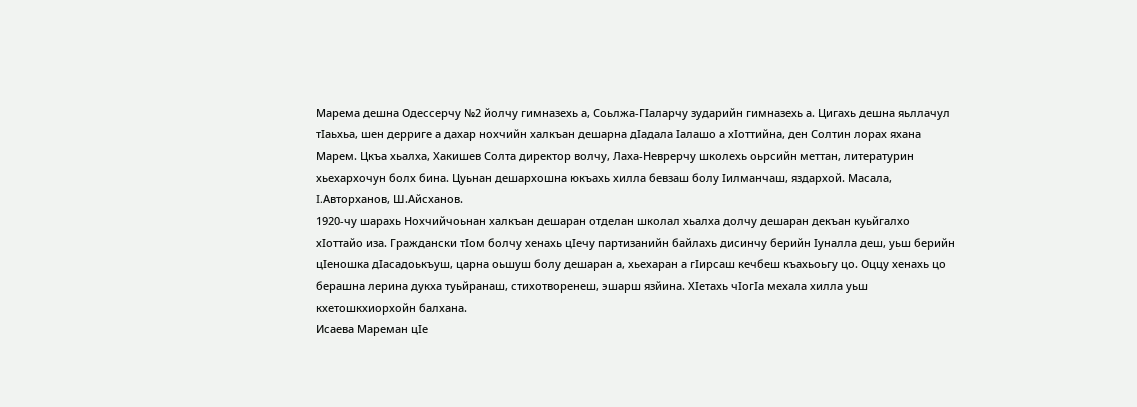Марема дешна Одессерчу №2 йолчу гимназехь а, Соьлжа-ГIаларчу зударийн гимназехь а. Цигахь дешна яьллачул тIаьхьа, шен дерриге а дахар нохчийн халкъан дешарна дIадала Iалашо а хIоттийна, ден Солтин лорах яхана Марем. Цкъа хьалха, Хакишев Солта директор волчу, Лаха-Неврерчу школехь оьрсийн меттан, литературин хьехархочун болх бина. Цуьнан дешархошна юкъахь хилла бевзаш болу Iилманчаш, яздархой. Масала, I.Авторханов, Ш.Айсханов.
1920-чу шарахь Нохчийчоьнан халкъан дешаран отделан школал хьалха долчу дешаран декъан куьйгалхо хIоттайо иза. Граждански тIом болчу хенахь цIечу партизанийн байлахь дисинчу берийн Iуналла деш, уьш берийн цIеношка дIасадоькъуш, царна оьшуш болу дешаран а, хьехаран а гIирсаш кечбеш къахьоьгу цо. Оццу хенахь цо берашна лерина дукха туьйранаш, стихотворенеш, эшарш язйина. ХIетахь чIогIа мехала хилла уьш кхетошкхиорхойн балхана.
Исаева Мареман цIе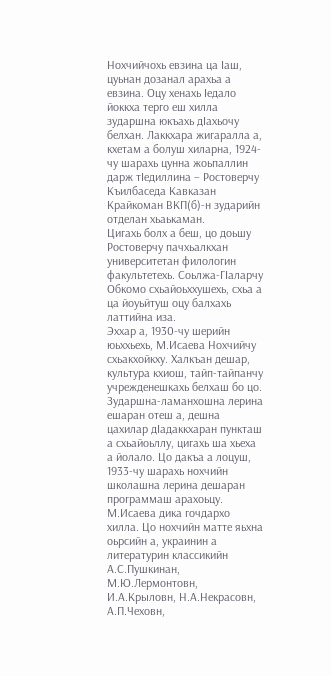Нохчийчохь евзина ца Iаш, цуьнан дозанал арахьа а евзина. Оцу хенахь Iедало йоккха терго еш хилла зударшна юкъахь дIахьочу белхан. Лаккхара жигаралла а, кхетам а болуш хиларна, 1924-чу шарахь цунна жоьпаллин дарж тIедиллина – Ростоверчу Къилбаседа Кавказан Крайкоман ВКП(б)-н зударийн отделан хьаькаман.
Цигахь болх а беш, цо доьшу Ростоверчу пачхьалкхан университетан филологин факультетехь. Соьлжа-ГIаларчу Обкомо схьайоьххушехь, схьа а ца йоуьйтуш оцу балхахь латтийна иза.
Эххар а, 1930-чу шерийн юьххьехь, М.Исаева Нохчийчу схьакхойкху. Халкъан дешар, культура кхиош, тайп-тайпанчу учрежденешкахь белхаш бо цо. Зударшна-ламанхошна лерина ешаран отеш а, дешна цахилар дIадаккхаран пункташ а схьайоьллу, цигахь ша хьеха а йолало. Цо дакъа а лоцуш, 1933-чу шарахь нохчийн школашна лерина дешаран программаш арахоьцу.
М.Исаева дика гочдархо хилла. Цо нохчийн матте яьхна оьрсийн а, украинин а литературин классикийн А.С.Пушкинан, М.Ю.Лермонтовн, И.А.Крыловн, Н.А.Некрасовн, А.П.Чеховн,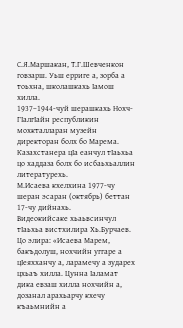С.Я.Маршакан, Т.Г.Шевченкон говзарш. Уьш ерриге а, зорба а тоьхна, школашкахь Iамош хилла.
1937–1944-чуй шерашкахь Нохч-ГIалгIайн республикин мохкталларан музейн директоран болх бо Марема. Казахстанера цIа еанчул тIаьхьа цо хаддаза болх бо исбаьхьаллин литературехь.
М.Исаева кхелхина 1977-чу шеран эсаран (октябрь) беттан 17-чу дийнахь.
Видеокийсаке хьаьвсинчул тIаьхьа вистхилира Хь.Бурчаев. Цо элира: «Исаева Марем, бакъдолуш, нохчийн уггаре а цIеяхханчу а, ларамечу а зударех цхьаъ хилла. Цунна Iаламат дика евзаш хилла нохчийн а, дозанал арахьарчу кхечу къаьмнийн а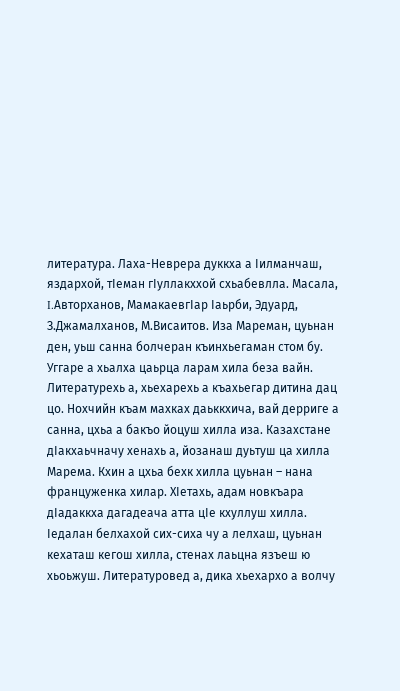литература. Лаха-Неврера дуккха а Iилманчаш, яздархой, тIеман гIуллакххой схьабевлла. Масала, I.Авторханов, МамакаевгIар Iаьрби, Эдуард, З.Джамалханов, М.Висаитов. Иза Мареман, цуьнан ден, уьш санна болчеран къинхьегаман стом бу. Уггаре а хьалха цаьрца ларам хила беза вайн. Литературехь а, хьехарехь а къахьегар дитина дац цо. Нохчийн къам махках даьккхича, вай дерриге а санна, цхьа а бакъо йоцуш хилла иза. Казахстане дIакхаьчначу хенахь а, йозанаш дуьтуш ца хилла Марема. Кхин а цхьа бехк хилла цуьнан – нана француженка хилар. ХIетахь, адам новкъара дIадаккха дагадеача атта цIе кхуллуш хилла. Iедалан белхахой сих-сиха чу а лелхаш, цуьнан кехаташ кегош хилла, стенах лаьцна язъеш ю хьоьжуш. Литературовед а, дика хьехархо а волчу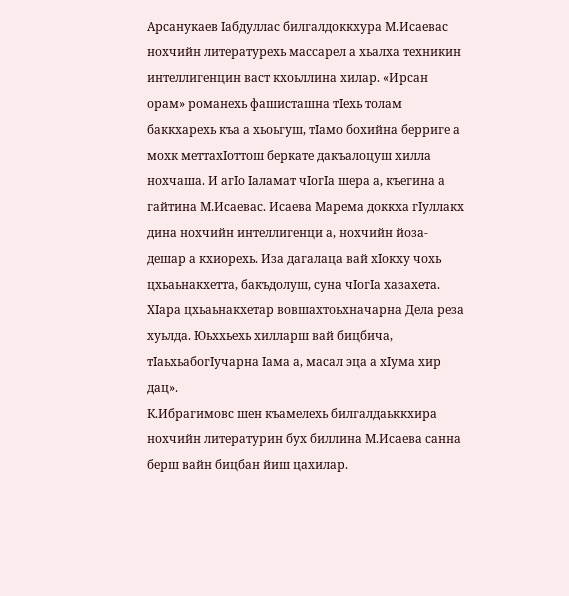Арсанукаев Iабдуллас билгалдоккхура М.Исаевас нохчийн литературехь массарел а хьалха техникин интеллигенцин васт кхоьллина хилар. «Ирсан орам» романехь фашисташна тIехь толам баккхарехь къа а хьоьгуш, тIамо бохийна берриге а мохк меттахIоттош беркате дакъалоцуш хилла нохчаша. И агIо Iаламат чIогIа шера а, къегина а гайтина М.Исаевас. Исаева Марема доккха гIуллакх дина нохчийн интеллигенци а, нохчийн йоза-дешар а кхиорехь. Иза дагалаца вай хIокху чохь цхьаьнакхетта, бакъдолуш, суна чIогIа хазахета. ХIара цхьаьнакхетар вовшахтоьхначарна Дела реза хуьлда. Юьххьехь хилларш вай бицбича, тIаьхьабогIучарна Iама а, масал эца а хIума хир дац».
К.Ибрагимовс шен къамелехь билгалдаьккхира нохчийн литературин бух биллина М.Исаева санна берш вайн бицбан йиш цахилар.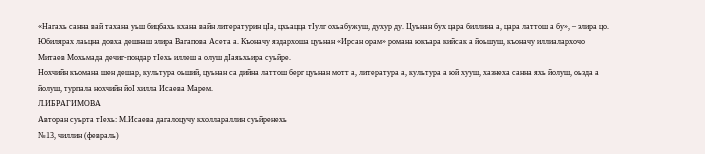«Нагахь санна вай тахана уьш бицбахь кхана вайн литературин цIа, цхьацца тIулг охьабужуш, духур ду. Цуьнан бух цара биллина а, цара латтош а бу», – элира цо.
Юбилярах лаьцна довха дешнаш элира Вагапова Асета а. Къоначу яздархоша цуьнан «Ирсан орам» романа юкъара кийсак а йоьшуш, къоначу иллиалархочо Митаев Мохьмада дечиг-пондар тIехь иллеш а олуш дIаяьхьира суьйре.
Нохчийн къомана шен дешар, культура оьший, цуьнан са дийна латтош берг цуьнан мотт а, литература а, культура а юй хууш, хазнеха санна яхь йолуш, оьзда а йолуш, турпала нохчийн йоI хилла Исаева Марем.
Л.ИБРАГИМОВА
Авторан суьрта тIехь: М.Исаева дагалоцучу кхоллараллин суьйренехь
№13, чиллин (февраль)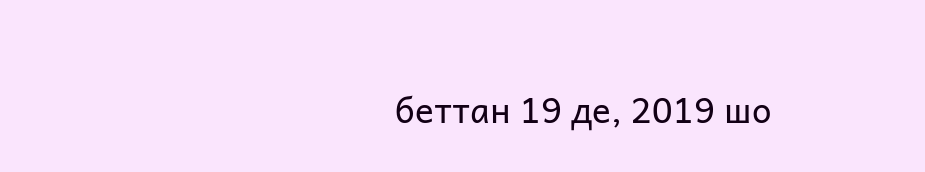беттан 19 де, 2019 шо